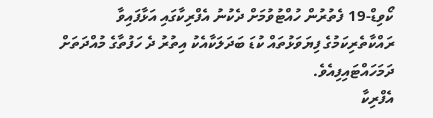ކޯވިޑް-19 ފެތުރުން ހުއްޓުވުމަށް ދެކުނު އެފްރިކާގައި އަޅާފައިވާ ރައްކާތެރިކަމުގެ ފިޔަވަޅުތައް ކުޑަ ބަދަލަކާއެކު އިތުރު ދެ ހަފުތާގެ މުއްދަތަށް ދަމަހައްޓައިފިއެވެ.
އެފްރިކާ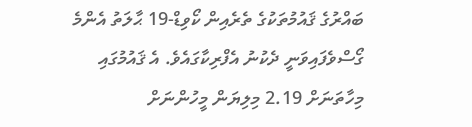ބައްރުގެ ޤައުމުތަކުގެ ތެރެއިން ކޯވިޑް-19 ޙާލަތު އެންމެ ގޯސްވެފައިވަނީ ދެކުނު އެފްރިކާގައެވެ. އެ ޤައުމުގައި މިހާތަނަށް 2.19 މިލިޔަން މީހުންނަށް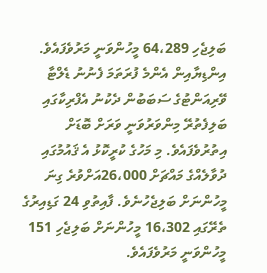ބަލިޖެހި 64،289 މީހުންވަނީ މަރުވެފައެވެ. އިންޑިޔާއިން އެންމެ ފުރަތަމަ ފެނުނު ޑެލްޓާ ވޭރިއަންޓުގެ ސަބަބުން ދެކުނު އެފްރިކާގައި ބަލިފެތުރޭ މިންވަރުވަނީ ވަރަށް ބޮޑަށް އިތުރުވެފައެވެ. މި މަހުގެ ކުރީކޮޅު އެ ޤައުމުގައި ދުވާލެއްގެ މައްޗަށް 26،000އަށްވުރެ ގިނަ މީހުންނަށް ބަލިޖެހުނެވެ. ފާއިތުވި 24 ގަޑިއިރުގެ ތެރޭގައި 16،302 މީހުންނަށް ބަލިޖެހި 151 މީހުންވަނީ މަރުވެފައެވެ.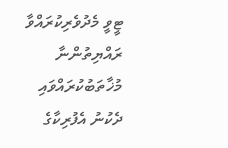ޓީވީ މެދުވެރިކުރައްވާ ރައްޔިތުންނާ މުޚާތަބުކުރައްވައި ދެކުނު އެފުރިކާގެ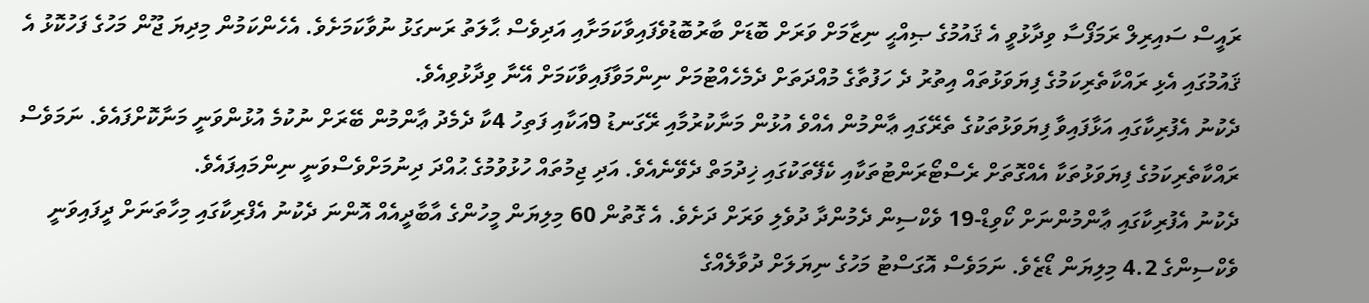ރައީސް ސައިރިލް ރަމަފޯސާ ވިދާޅުވީ އެ ޤައުމުގެ ޞިއްޙީ ނިޒާމަށް ވަރަށް ބޮޑަށް ބާރުބޮޑުވެފައިވާކަމަށާއި އަދިވެސް ޙާލަތު ރަނގަޅު ނުވާކަމަށެވެ. އެހެންކަމުން މިދިޔަ ޖޫން މަހުގެ ފަހުކޮޅު އެ ޤައުމުގައި އެޅި ރައްކާތެރިކަމުގެ ފިޔަވަޅުތައް އިތުރު ދެ ހަފުތާގެ މުއްދަތަށް ދެމެހެއްޓުމަށް ނިންމަވާފައިވާކަމަށް އޭނާ ވިދާޅުވިއެވެ.
ދެކުނު އެފުރިކާގައި އަޅާފައިވާ ފިޔަވަޅުތަކުގެ ތެރޭގައި ޢާންމުން އެއްވެ އުޅުން މަނާކުރުމާއި ރޭގަނޑު 9އަކާއި ފަތިހު 4ކާ ދެމެދު ޢާންމުން ބޭރަށް ނުކުމެ އުޅުންވަނީ މަނާކޮށްފައެވެ. ނަމަވެސް ރައްކާތެރިކަމުގެ ފިޔަވަޅުތަކާ އެއްގޮތަށް ރެސްޓޯރަންޓުތަކާއި ކެފޭތަކުގައި ޚިދުމަތް ދެވޭނެއެވެ. އަދި ޖިމުތައް ހުޅުވުމުގެ ޙުއްދަ ދިނުމަށްވެސްވަނީ ނިންމައިފައެވެ.
ދެކުނު އެފުރިކާގައި ޢާންމުންނަށް ކޯވިޑް-19 ވެކްސިން ދެމުންދާ ދުވެލި ވަރަށް ދަށެވެ. އެ ގޮތުން 60 މިލިޔަން މީހުންގެ އާބާދީއެއް އޮންނަ ދެކުނު އެފްރިކާގައި މިހާތަނަށް ދީފައިވަނީ ވެކްސިންގެ 4.2 މިލިޔަން ޑޯޒެވެ. ނަމަވެސް އޮގަސްޓު މަހުގެ ނިޔަލަށް ދުވާލެއްގެ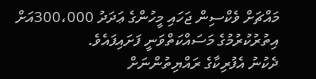މައްޗަށް ވެކްސިން ޖަހައި މީހުންގެ ޢަދަދު 300،000އަށް އިތުރުކުރުމުގެ މަސައްކަތްވަނީ ފަށައިފައެވެ.
ދެކުނު އެފުރިކާގެ ރައްޔިތުންނަށް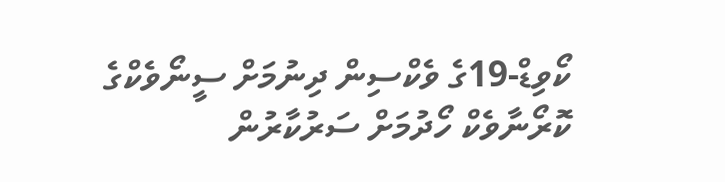ކޯވިޑް-19ގެ ވެކްސިން ދިނުމަށް ސީނޯވެކްގެ ކޮރޯނާވެކް ހޯދުމަށް ސަރުކާރުން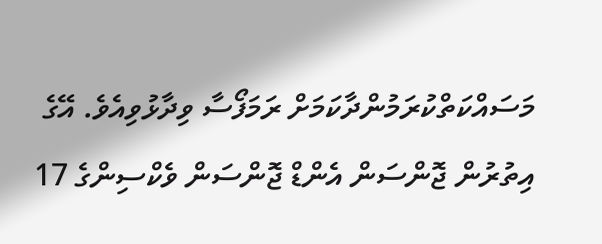މަސައްކަތްކުރަމުންދާކަމަށް ރަމަފޯސާ ވިދާޅުވިއެވެ. އޭގެ އިތުރުން ޖޮންސަން އެންޑް ޖޮންސަން ވެކްސިންގެ 17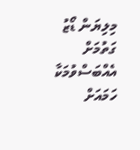މިލިޔަން ޑޯޒު ގަތުމަށް އެއްބަސްވުމަކާ ހަމައަށް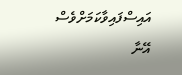އައިސްފައިވާކަމަށްވެސް އޭނާ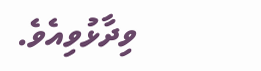ވިދާޅުވިއެވެ.